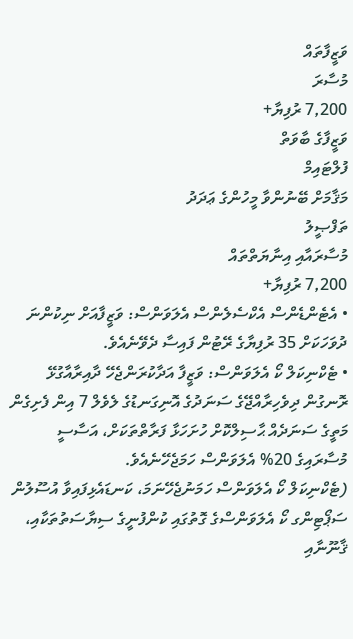ވަޒީފާތައް
މުސާރަ
7,200 ރުފިޔާ+
ވަޒީފާގެ ބާވަތް
ފުލްޓައިމް
މަޤާމަށް ބޭނުންވާ މީހުންގެ ޢަދަދު
ތަފްޞީލު
މުސާރައާއި އިނާޔަތްތައް
7,200 ރުފިޔާ+
• އެޓެންޑެންސް އެކްސެލެންސް އެލަވަންސް: ވަޒީފާއަށް ނިކުންނަ ދުވަހަކަށް 35 ރުފިޔާގެ ރޭޓުން ފައިސާ ދެވޭނެއެވެ.
• ޓެކްނިކަލް ކޯ އެލަވަންސް: ވަޒީފާ އަދާކުރަންޖެހޭ ދާއިރާއާގުޅޭ ރޮނގުން ދިވެހިރާއްޖޭގެ ސަނަދުގެ އޮނިގަނޑުގެ ލެވެލް 7 އިން ފެށިގެން މަތީގެ ސަނަދެއް ޙާސިލްކޮށް ހުށަހަޅާ ފަރާތްތަކަށް، އަސާސީ މުސާރައިގެ 20% އެލަވަންސް ހަމަޖެހޭނެއެވެ.
(ޓެކްނިކަލް ކޯ އެލަވަންސް ހަމަނުޖެހޭނަމަ، ކަނޑައެޅިފައިވާ އުސޫލުން ސަޕޯޓިންގ ކޯ އެލަވަންސްގެ ގޮތުގައި ކުންފުނީގެ ސިޔާސަތުތަކާއި، ޤާނޫނާއި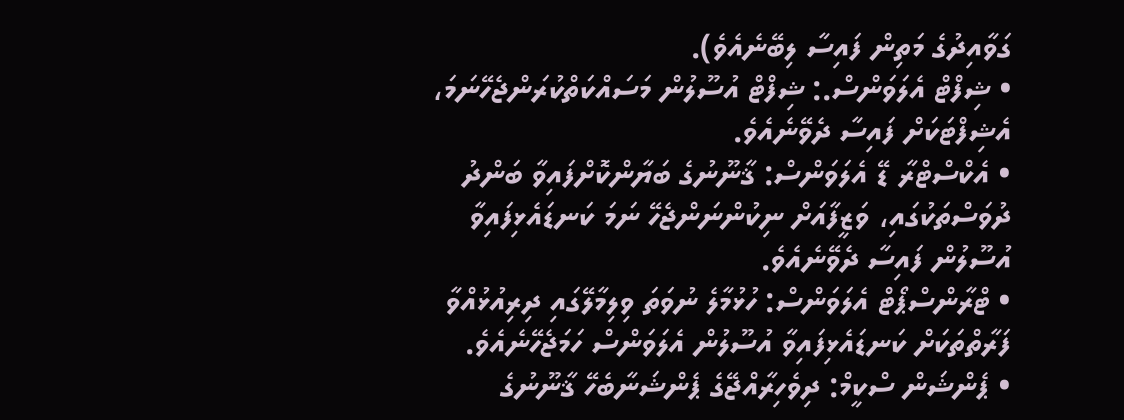ގަވާއިދުގެ މަތިން ފައިސާ ލިބޭނެއެވެ).
• ޝިފްޓް އެލަވަންސް.: ޝިފްޓް އުސޫލުން މަސައްކަތްކުރަންޖެހޭނަމަ، އެޝިފްޓަކަށް ފައިސާ ދެވޭނެއެވެ.
• އެކްސްޓްރާ ޑޭ އެލަވަންސް: ޤާނޫނުގެ ބަޔާންކޮށްފައިވާ ބަންދު ދުވަސްތަކުގައި، ވަޒީފާއަށް ނިކުންނަންޖެހޭ ނަމަ ކަނޑައެޅިފައިވާ އުސޫލުން ފައިސާ ދެވޭނެއެވެ.
• ޓްރާންސްޕޯޓް އެލަވަންސް: ހުޅުމާލެ ނުވަތަ ވިލިމާލޭގައި ދިރިއުޅުއްވާ ފަރާތްތަކަށް ކަނޑައެޅިފައިވާ އުސޫލުން އެލަވަންސް ހަމަޖެހޭނެއެވެ.
• ޕެންޝަން ސްކީމް: ދިވެހިރާއްޖޭގެ ޕެންޝަނާބެހޭ ޤާނޫނުގެ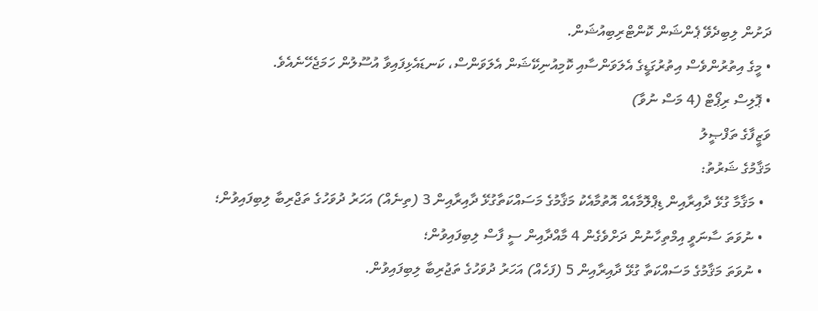ދަށުން ލިބިދެވޭ ޕެންޝަން ކޮންޓްރިބިއުޝަން.
• މީގެ އިތުރުންވެސް އިތުރުގަޑީގެ އެލަވަންސާއި ކޮމިއުނިކޭޝަން އެލަވަންސް، ކަނޑައެޅިފައިވާ އުސޫލުން ހަމަޖެހޭނެއެވެ.
• ޕޮލިސް ރިޕޯޓް (4 މަސް ނުވާ)
ވަޒީފާގެ ތަފްޞީލު
މަޤާމުގެ ޝަރުތު:
  • މަޤާމާ ގުޅޭ ދާއިރާއިން ޑިޕްލޮމާއެއް އޮތުމާއެކު މަޤާމުގެ މަސައްކަތާގުޅޭ ދާއިރާއިން 3 (ތިނެއް) އަހަރު ދުވަހުގެ ތަޖްރިބާ ލިބިފައިވުން؛
  • ނުވަތަ ސާނަވީ އިމްތިހާނުން ދަށްވެގެން 4 މާއްދާއިން ސީ ފާސް ލިބިފައިވުން؛
  • ނުވަތަ މަޤާމުގެ މަސައްކަތާ ގުޅޭ ދާއިރާއިން 5 (ފަހެއް) އަހަރު ދުވަހުގެ ތަޖުރިބާ ލިބިފައިވުން.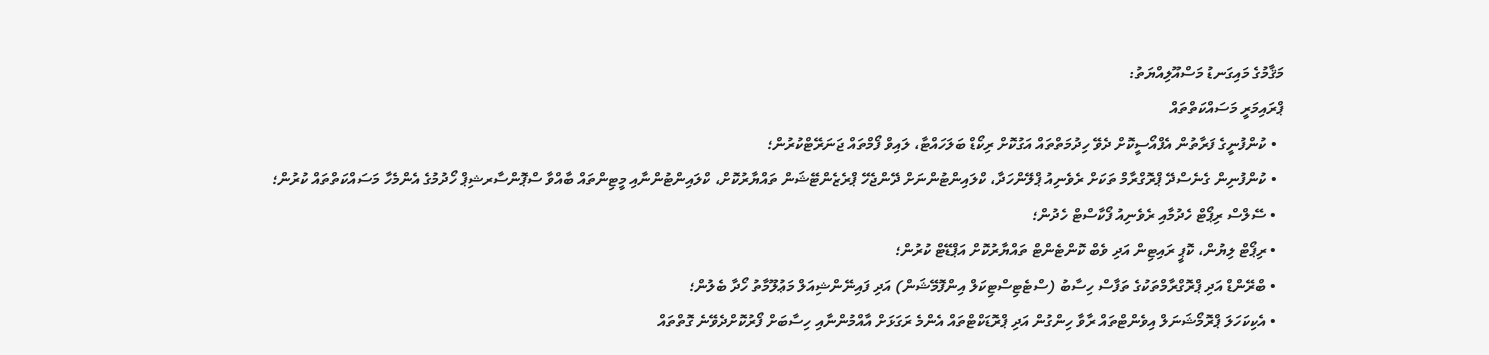މަޤާމުގެ މައިގަނޑު މަސްއޫލިއްޔަތު:
ޕްރައިމަރީ މަސައްކަތްތައް
  • ކުންފުނީގެ ފަރާތުން އެފްއޯސީކޮށް ދެވޭ ހިދުމަތްތައް އަގުކޮށް ރިކޯޑް ބަލަހައްޓާ، ލައިވް ފޯމްތައް ޖަނަރޭޓްކުރުން؛
  • ކުންފުނިން ގެނެސްދޭ ޕްރޮގްރާމް ތަކަށް ރެވެނިއު ޕްލޭންހަދާ، ކްލައިންޓުންނަށް ދޭންޖެހޭ ޕްރެޒެންޓޭޝަން ތައްޔާރުކޮށް، ކްލައިންޓުންނާއި މީޓިންތައް ބާއްވާ ސްޕޮންސާރޝިޕް ހޯދުމުގެ އެންމެހާ މަސައްކަތްތައް ކުރުން؛
  • ސޭލްސް ރިޕޯޓް ހެދުމާއި ރެވެނިއު ފޯކާސްޓް ހެދުން؛
  • ރިޕޯޓް ލިޔުން، ކޮޕީ ރައިޓިން އަދި ވެބް ކޮންޓެންޓް ތައްޔާރުކޮށް އަޕްޑޭޓް ކުރުން؛
  • ބްރޭންޑް އަދި ޕްރޮގްރާމްތަކުގެ ތަފާސް ހިސާބު (ސްޓެޓިސްޓިކަލް އިންފޮމޭޝަން) އަދި ފައިނޭންޝިއަލް މަޢުލޫމާތު ހޯދާ ބެލުން؛
  • އެކިކަހަލަ ޕްރޮމޯޝަނަލް އިވެންޓްތައް ރާވާ ހިންގުން އަދި ޕްރޮޑަކްޓްތައް އެންމެ ރަގަޅަށް އާއްމުންނާއި ހިސާބަށް ފޯރުކޮށްދެވޭނެ ގޮތްތައް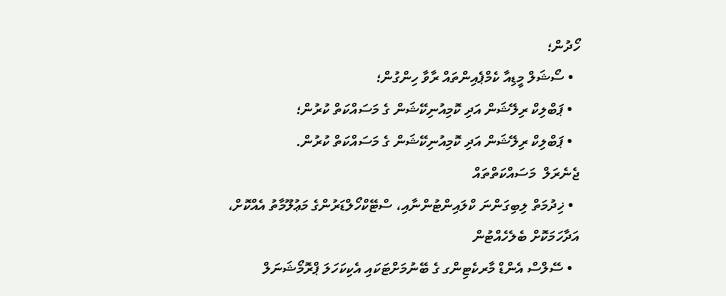ހޯދުން؛
  • ސޯޝަލް މީޑިއާ ކެމްޕެއިންތައް ރާވާ ހިންގުން؛
  • ޕަބްލިކް ރިލޭޝަން އަދި ކޮމިއުނިކޭޝަން ގެ މަސައްކަތް ކުރުން؛
  • ޕަބްލިކް ރިލޭޝަން އަދި ކޮމިއުނިކޭޝަން ގެ މަސައްކަތް ކުރުން.
ޖެނެރަލް  މަސައްކަތްތައް
  • ޚިދުމަތް ލިބިގަންނަ ކްލައިންޓުންނާއި، ސްޓޭކްހޯލްޑަރުންގެ މަޢުލޫމާތު އެއްކޮށް، އަދާހަމަކޮށް ބެލެހެއްޓުން
  • ސޭލްސް އެންޑް މާރކެޓިންގ ގެ ބޭނުމަށްޓަކައި އެކިކަހަލަ ޕްރޮމޯޝަނަލް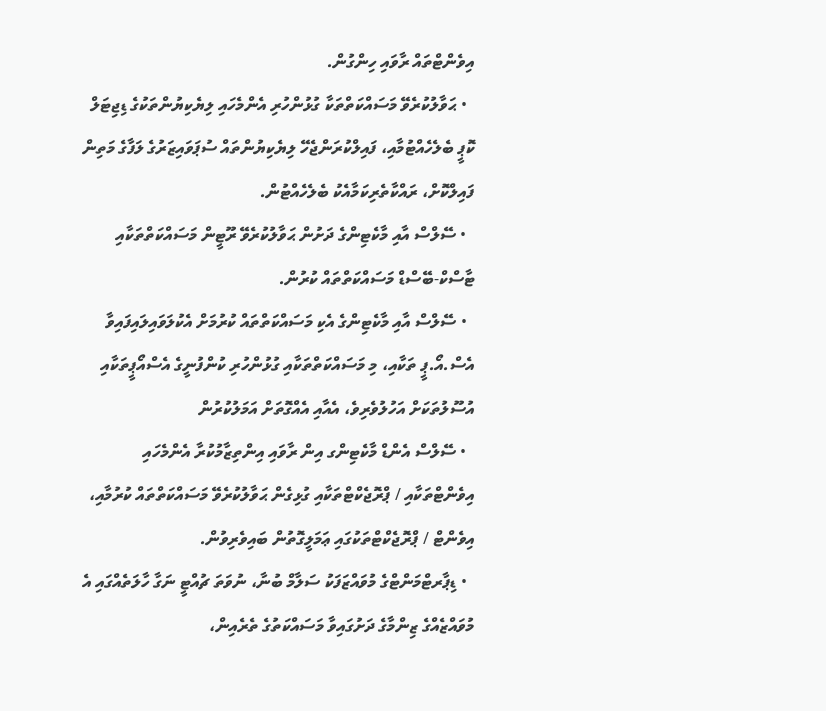އިވެންޓްތައް ރާވައި ހިންގުން.
  • ޙަވާލުކުރެވޭ މަސައްކަތްތަކާ ގުޅުންހުރި އެންމެހައި ލިޔެކިޔުންތަކުގެ ޑިޖިޓަލް ކޮޕީ ބެލެހެއްޓުމާއި، ފައިލްކުރަންޖެހޭ ލިޔެކިޔުންތައް ސުޕަވައިޒަރުގެ ލަފާގެ މަތިން ފައިލްކޮށް، ރައްކާތެރިކަމާއެކު ބެލެހެއްޓުން.
  • ސޭލްސް އާއި މާކެޓިންގެ ދަށުން ޙަވާލުކުރެވޭ ރޫޓީން މަސައްކަތްތަކާއި ޓާސްކް-ބޭސްޑް މަސައްކަތްތައް ކުރުން.
  • ސޭލްސް އާއި މާކެޓިންގެ އެކި މަސައްކަތްތައް ކުރުމަށް އެކުލަވައިލައިފައިވާ އެސް.އޯ.ޕީ ތަކާއި، މި މަސައްކަތްތަކާއި ގުޅުންހުރި ކުންފުނީގެ އެސްއޯޕީތަކާއި އުސޫލުތަކަށް އަހުލުވެރިވެ، އެއާއި އެއްގޮތަށް އަމަލުކުރުން
  • ސޭލްސް އެންޑް މާކެޓިންގ އިން ރާވައި އިންތިޒާމުކުރާ އެންމެހައި އިވެންޓްތަކާއި / ޕްރޮޖެކްޓްތަކާއި ގުޅިގެން ޙަވާލުކުރެވޭ މަސައްކަތްތައް ކުރުމާއި، އިވެންޓް / ޕްރޮޖެކްޓްތަކުގައި ޢަމަލީގޮތުން ބައިވެރިވުން.
  • ޑިޕާރޓްމަންޓްގެ މުވައްޒަފަކު ސަލާމް ބުނާ، ނުވަތަ ޗުއްޓީ ނަގާ ހާލަތެއްގައި އެ މުވައްޒެއްގެ ޒިންމާގެ ދަށުގައިވާ މަސައްކަތުގެ ތެރެއިން،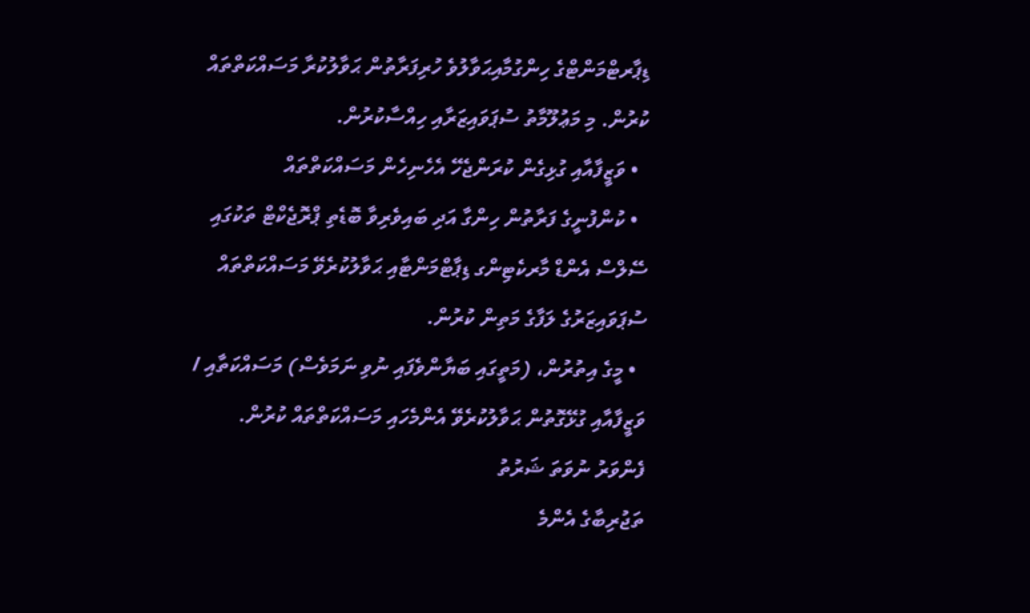ޑިޕާރޓްމަންޓްގެ ހިންގުމާއިޙަވާލުވެ ހުރިފަރާތުން ޙަވާލުކުރާ މަސައްކަތްތައް ކުރުން. މި މަޢުލޫމާތު ސުޕަވައިޒަރާއި ހިއްސާކުރުން.
  • ވަޒީފާއާއި ގުޅިގެން ކުރަންޖެހޭ އެހެނިހެން މަސައްކަތްތައް
  • ކުންފުނީގެ ފަރާތުން ހިންގާ އަދި ބައިވެރިވާ ބޮޑެތި ޕްރޮޖެކްޓް ތަކުގައި ސޭލްސް އެންޑް މާރކެޓިންގ ޑިޕާޓްމަންޓާއި ޙަވާލުކުރެވޭ މަސައްކަތްތައް ސުޕަވައިޒަރުގެ ލަފާގެ މަތިން ކުރުން.
  • މީގެ އިތުރުން، (މަތީގައި ބަޔާންވެފައި ނުވި ނަމަވެސް) މަސައްކަތާއި / ވަޒީފާއާއި ގުޅޭގޮތުން ޙަވާލުކުރެވޭ އެންމެހައި މަސައްކަތްތައް ކުރުން.
ފެންވަރު ނުވަތަ ޝަރުތު
ތަޖުރިބާގެ އެންމެ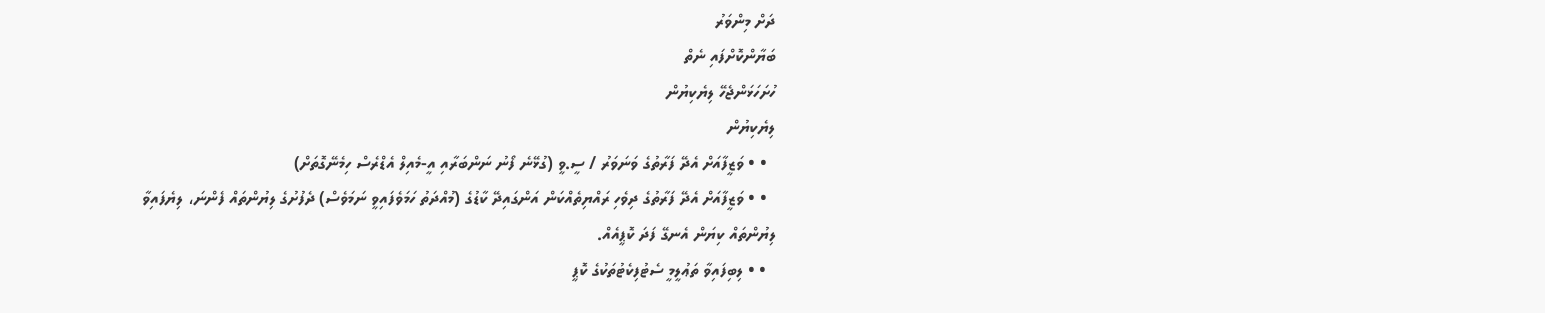ދަށް މިންވަރު
ބަޔާންކޮށްފައި ނެތް
ހުށަހަޅަންޖެހޭ ލިޔެކިޔުން
ލިޔެކިޔުން
  • • ވަޒީފާއަށް އެދޭ ފަރާތުގެ ވަނަވަރު / ސީ.ވީ (ގުޅޭނެ ފޯނު ނަންބަރާއި އީ-މެއިލް އެޑްރެސް ހިމެނޭގޮތަށް)
  • • ވަޒީފާއަށް އެދޭ ފަރާތުގެ ދިވެހި ރައްޔިތެއްކަން އަންގައިދޭ ކާޑުގެ (މުއްދަތު ހަމަވެފައިވީ ނަމަވެސް) ދެފުށުގެ ލިޔުންތައް ފެންނަ، ލިޔެފައިވާ ލިޔުންތައް ކިޔަން އެނގޭ ފަދަ ކޮޕީއެއް.
  • • ލިބިފައިވާ ތަޢުލީމީ ސެޓުފިކެޓުތަކުގެ ކޮޕީ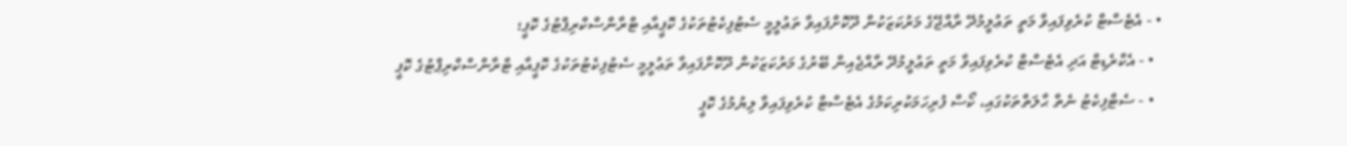• - އެޓެސްޓް ކުރެވިފައިވާ މަތީ ތަޢުލީމުދޭ ރާއްޖޭގެ މަރުކަޒަކުން ދޫކޮށްފައިވާ ތަޢުލީމީ ސެޓުފިކެޓުތަކުގެ ކޮޕީއާއި ޓްރާންސްކްރިޕްޓުގެ ކޮޕީ؛
  • - އެކްރެޑިޓް އަދި އެޓެސްޓް ކުރެވިފައިވާ މަތީ ތަޢުލީމުދޭ ރާއްޖެއިން ބޭރުގެ މަރުކަޒަކުން ދޫކޮށްފައިވާ ތަޢުލީމީ ސެޓުފިކެޓުތަކުގެ ކޮޕީއާއި ޓްރާންސްކްރިޕްޓުގެ ކޮޕީ
  • - ސެޓްފިކެޓު ނެތް ޙާލަތްތަކުގައި، ކޯސް ފުރިހަމަކުރިކަމުގެ އެޓެސްޓް ކުރެވިފައިވާ ލިޔުމުގެ ކޮޕީ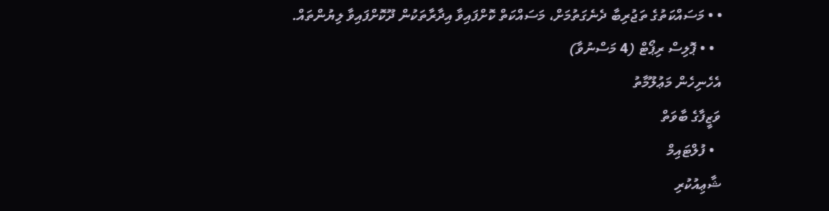• • މަސައްކަތުގެ ތަޖުރިބާ ދެނެގަތުމަށް، މަސައްކަތް ކޮށްފައިވާ އިދާރާތަކުން ދޫކޮށްފައިވާ ލިޔުންތައް.
  • • ޕޮލިސް ރިޕޯޓް (4 މަސްނުވާ)
އެހެނިހެން މަޢުލޫމާތު
ވަޒީފާގެ ބާވަތް
  • ފުލްޓައިމް
ޝާޢިއުކުރި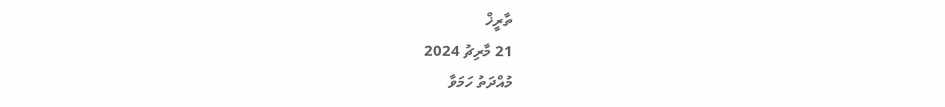ތާރީޚް
21 މާރިޗު 2024
މުއްދަތު ހަމަވާ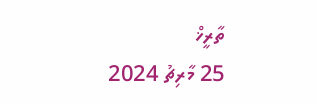ތާރީޚް
25 މާރިޗު 2024